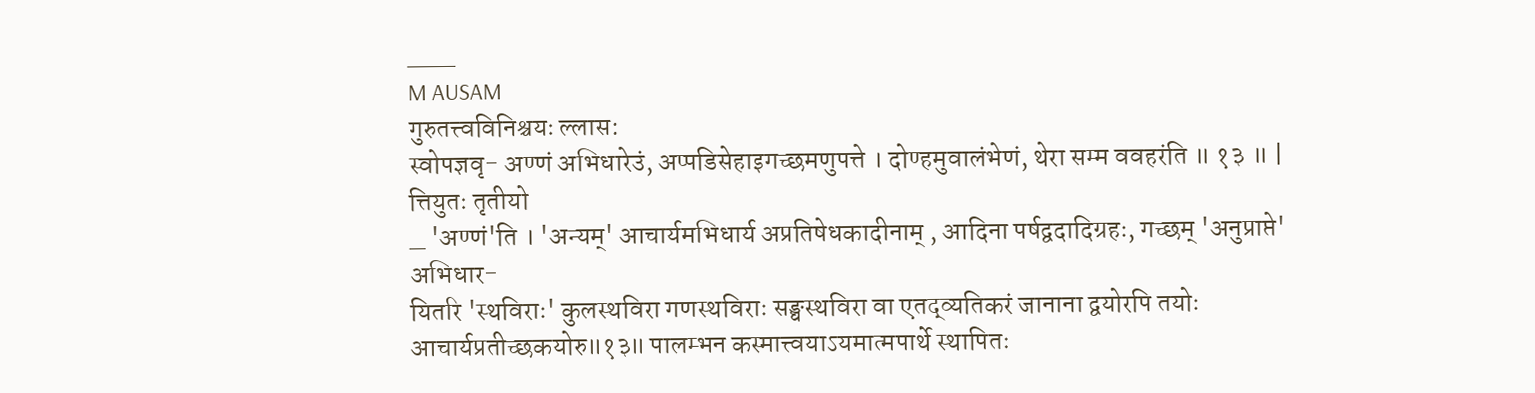___
M AUSAM
गुरुतत्त्वविनिश्चयः ल्लास:
स्वोपज्ञवृ- अण्णं अभिधारेउं, अप्पडिसेहाइगच्छमणुपत्ते । दोण्हमुवालंभेणं, थेरा सम्म ववहरंति ॥ १३ ॥ | त्तियुतः तृतीयो
_ 'अण्णं'ति । 'अन्यम्' आचार्यमभिधार्य अप्रतिषेधकादीनाम् , आदिना पर्षद्वदादिग्रहः, गच्छम् 'अनुप्राप्ते' अभिधार-
यितरि 'स्थविराः' कुलस्थविरा गणस्थविराः सङ्घस्थविरा वा एतद्व्यतिकरं जानाना द्वयोरपि तयोः आचार्यप्रतीच्छकयोरु॥१३॥ पालम्भन कस्मात्त्वयाऽयमात्मपार्थे स्थापितः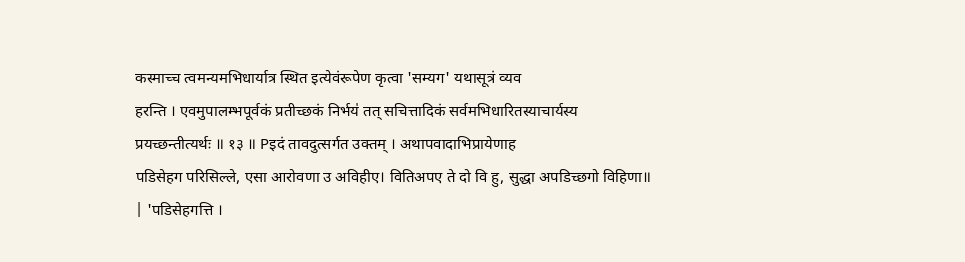कस्माच्च त्वमन्यमभिधार्यात्र स्थित इत्येवंरूपेण कृत्वा 'सम्यग' यथासूत्रं व्यव
हरन्ति । एवमुपालम्भपूर्वकं प्रतीच्छकं निर्भय॑ तत् सचित्तादिकं सर्वमभिधारितस्याचार्यस्य प्रयच्छन्तीत्यर्थः ॥ १३ ॥ Pइदं तावदुत्सर्गत उक्तम् । अथापवादाभिप्रायेणाह
पडिसेहग परिसिल्ले, एसा आरोवणा उ अविहीए। वितिअपए ते दो वि हु, सुद्धा अपडिच्छगो विहिणा॥ | 'पडिसेहगत्ति ।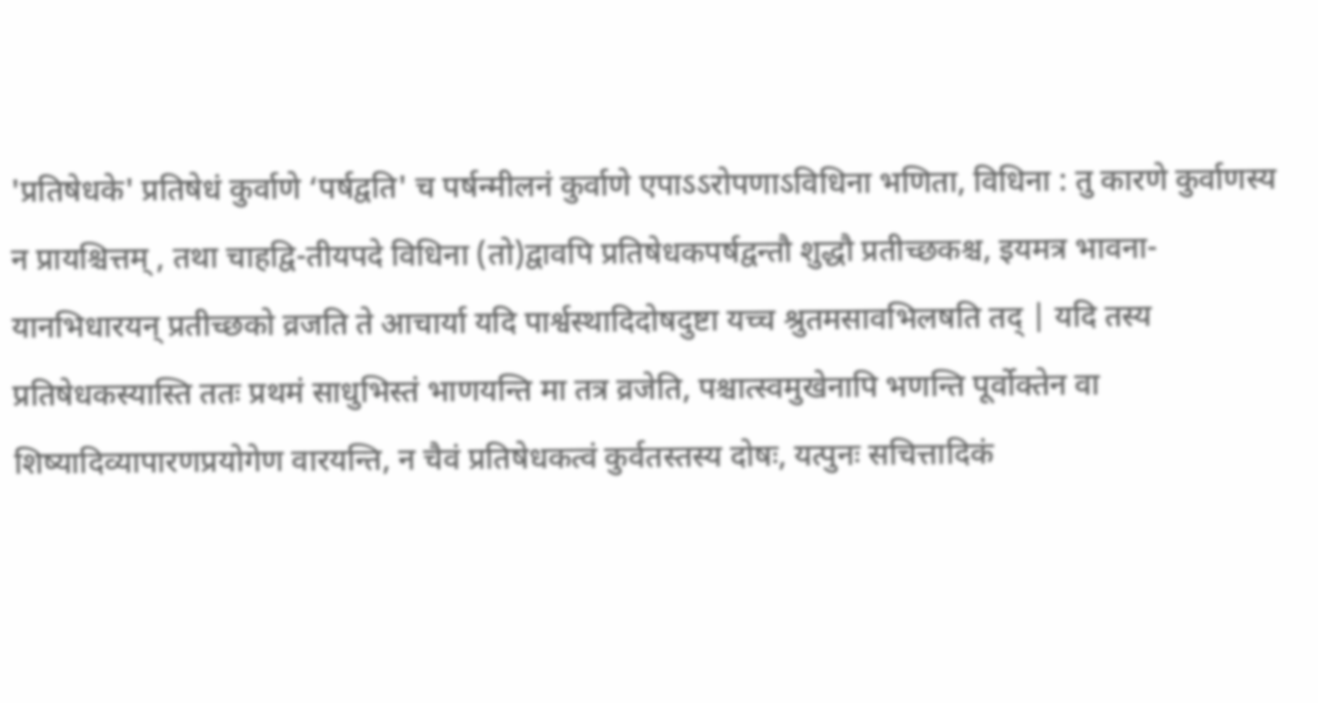'प्रतिषेधके' प्रतिषेधं कुर्वाणे ‘पर्षद्वति' च पर्षन्मीलनं कुर्वाणे एपाऽऽरोपणाऽविधिना भणिता, विधिना : तु कारणे कुर्वाणस्य न प्रायश्चित्तम् , तथा चाहद्वि-तीयपदे विधिना (तो)द्वावपि प्रतिषेधकपर्षद्वन्तौ शुद्धौ प्रतीच्छकश्च, इयमत्र भावना-यानभिधारयन् प्रतीच्छको व्रजति ते आचार्या यदि पार्श्वस्थादिदोषदुष्टा यच्च श्रुतमसावभिलषति तद् | यदि तस्य प्रतिषेधकस्यास्ति ततः प्रथमं साधुभिस्तं भाणयन्ति मा तत्र व्रजेति, पश्चात्स्वमुखेनापि भणन्ति पूर्वोक्तेन वा शिष्यादिव्यापारणप्रयोगेण वारयन्ति, न चैवं प्रतिषेधकत्वं कुर्वतस्तस्य दोषः, यत्पुनः सचित्तादिकं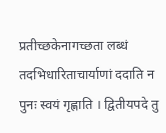प्रतीच्छकेनागच्छता लब्धं तदभिधारिताचार्याणां ददाति न पुनः स्वयं गृह्णाति । द्वितीयपदे तु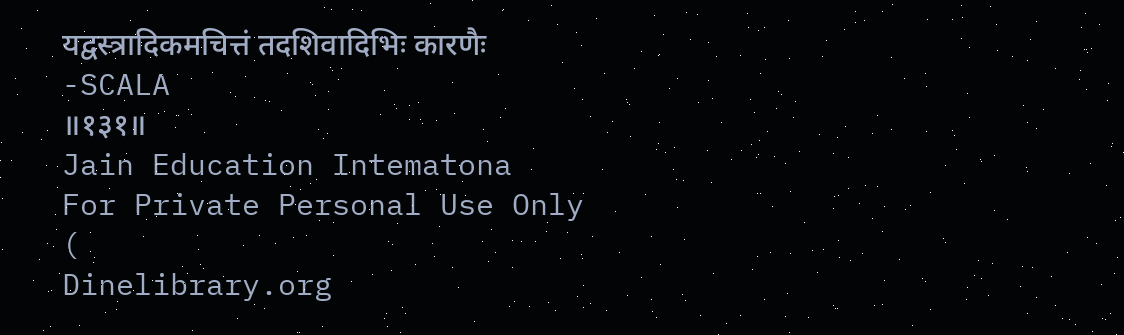यद्वस्त्रादिकमचित्तं तदशिवादिभिः कारणैः
-SCALA
॥१३१॥
Jain Education Intematona
For Private Personal Use Only
(
Dinelibrary.org